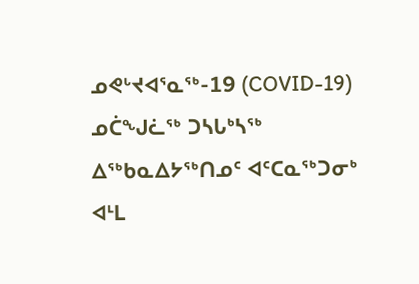ᓄᕙᒡᔪᐊᕐᓇᖅ-19 (COVID-19) ᓄᑖᖑᓛᖅ ᑐᓴᒐᒃᓴᖅ
ᐃᖅᑲᓇᐃᔭᖅᑎᓄᑦ ᐊᑦᑕᓇᖅᑐᓂᒃ ᐊᒻᒪ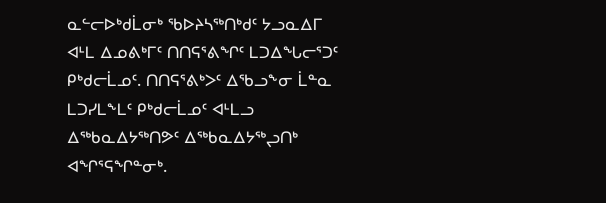ᓇᓪᓕᐅᒃᑯᒫᓂᒃ ᖃᐅᔨᓴᖅᑎᒃᑯᑦ ᔭᓗᓇᐃᒥ ᐊᒻᒪ ᐃᓄᕕᒃᒥᑦ ᑎᑎᕋᕐᕕᖏᑦ ᒪᑐᐃᖓᓕᕐᑐᑦ ᑭᒃᑯᓕᒫᓄᑦ. ᑎᑎᕋᕐᕕᒃᐳᑦ ᐃᖃᓗᖕᓂ ᒫᓐᓇ ᒪᑐᓯᒪᖕᒪᑦ ᑭᒃᑯᓕᒫᓄᑦ ᐊᒻᒪᓗ ᐃᖅᑲᓇᐃᔭᖅᑎᕗᑦ ᐃᖅᑲᓇᐃᔭᖅᖢᑎᒃ ᐊᖏᕐᕋᖏᓐᓂᒃ.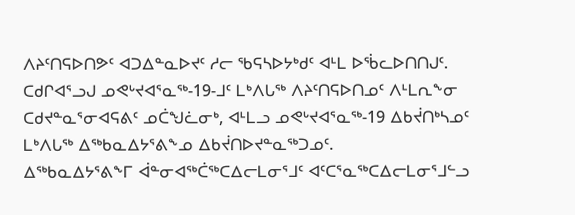ᐱᔨᑦᑎᕋᐅᑎᕗᑦ ᐊᑐᐃᓐᓇᐅᔪᑦ ᓱᓕ ᖃᕋᓴᐅᔭᒃᑯᑦ ᐊᒻᒪ ᐅᖄᓚᐅᑎᑎᒍᑦ. ᑕᑯᒋᐊᕐᓗᒍ ᓄᕙᒡᔪᐊᕐᓇᖅ-19-ᒧᑦ ᒪᒃᐱᒐᖅ ᐱᔨᑦᑎᕋᐅᑎᓄᑦ ᐱᒻᒪᕆᖕᓂ ᑕᑯᔪᓐᓇᕐᓂᐊᕋᕕᑦ ᓄᑖᖑᓛᓂᒃ, ᐊᒻᒪᓗ ᓄᕙᒡᔪᐊᕐᓇᖅ-19 ᐃᑲᔫᑎᒃᓴᓄᑦ ᒪᒃᐱᒐᖅ ᐃᖅᑲᓇᐃᔭᕐᕕᖕᓄ ᐃᑲᔫᑎᐅᔪᓐᓇᖅᑐᓄᑦ.
ᐃᖅᑲᓇᐃᔭᕐᕕᖕᒥ ᐋᓐᓂᐊᖅᑖᖅᑕᐃᓕᒪᓂᕐᒧᑦ ᐊᑦᑕᕐᓇᖅᑕᐃᓕᒪᓂᕐᒧᓪᓗ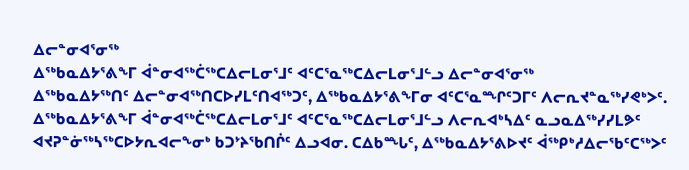ᐃᓕᓐᓂᐊᕐᓂᖅ
ᐃᖅᑲᓇᐃᔭᕐᕕᖕᒥ ᐋᓐᓂᐊᖅᑖᖅᑕᐃᓕᒪᓂᕐᒧᑦ ᐊᑦᑕᕐᓇᖅᑕᐃᓕᒪᓂᕐᒧᓪᓗ ᐃᓕᓐᓂᐊᕐᓂᖅ
ᐃᖅᑲᓇᐃᔭᖅᑎᑦ ᐃᓕᓐᓂᐊᖅᑎᑕᐅᓯᒪᑦᑎᐊᖅᑐᑦ, ᐃᖅᑲᓇᐃᔭᕐᕕᖕᒥᓂ ᐊᑦᑕᕐᓇᙱᑦᑐᒥᑦ ᐱᓕᕆᔪᓐᓇᖅᓯᕙᒃᐳᑦ.
ᐃᖅᑲᓇᐃᔭᕐᕕᖕᒥ ᐋᓐᓂᐊᖅᑖᖅᑕᐃᓕᒪᓂᕐᒧᑦ ᐊᑦᑕᕐᓇᖅᑕᐃᓕᒪᓂᕐᒧᓪᓗ ᐱᓕᕆᐊᒃᓴᐃᑦ ᓇᓗᓇᐃᖅᓯᓯᒪᕗᑦ ᐊᔪᕈᓐᓃᖅᓴᖅᑕᐅᔭᕆᐊᓕᖕᓂᒃ ᑲᑐᔾᔨᖃᑎᒌᑦ ᐃᓗᐊᓂ. ᑕᐃᑲᙵᑦ, ᐃᖅᑲᓇᐃᔭᕐᕕᐅᔪᑦ ᐋᖅᑭᒃᓱᐃᓕᖃᑦᑕᖅᐳᑦ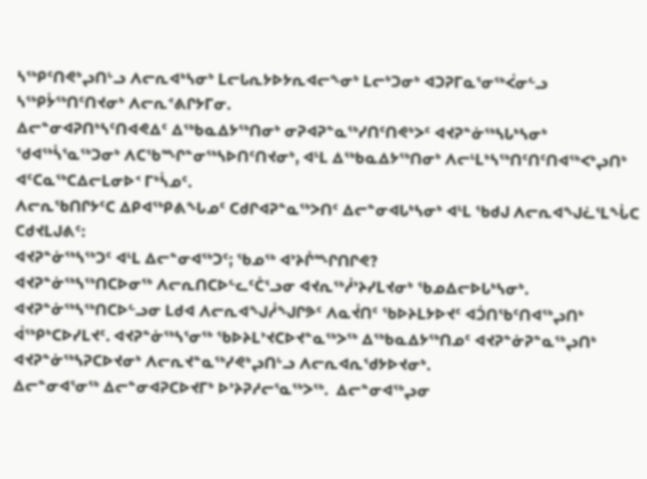ᓴᖅᑭᑦᑎᕙᒃᖢᑎᒡᓗ ᐱᓕᕆᐊᒃᓴᓂᒃ ᒪᓕᒐᕆᔭᐅᔭᕆᐊᓕᖕᓂᒃ ᒪᓕᒃᑐᓂᒃ ᐊᑐᕈᒥᓇᕐᓂᖅᐹᓂᓪᓗ ᓴᖅᑭᔮᖅᑎᑦᑎᔪᓂᒃ ᐱᓕᕆᕝᕕᒋᔭᒥᓂ.
ᐃᓕᓐᓂᐊᕈᑎᒃᓴᑦᑎᐊᕙᐃᑦ ᐃᖅᑲᓇᐃᔭᖅᑎᓂᒃ ᓂᕈᐊᕈᓐᓇᖅᓯᑎᑦᑎᕙᒃᐳᑦ ᐊᔪᕈᓐᓃᖅᓴᒐᒃᓴᓂᒃ ᖁᐊᖅᓵᕐᓇᖅᑐᓂᒃ ᐱᑕᖃᙱᓐᓂᖅᓴᐅᑎᑦᑎᔪᓂᒃ, ᐊᒻᒪ ᐃᖅᑲᓇᐃᔭᖅᑎᓂᒃ ᐱᓕᒻᒪᒃᓴᖅᑎᑦᑎᑦᑎᐊᖅᐸᒃᖢᑎᒃ ᐊᑦᑕᓇᖅᑕᐃᓕᒪᓂᐅᑉ ᒥᒃᓵᓄᑦ.
ᐱᓕᕆᖃᑎᒋᔭᑦᑕ ᐃᑭᐊᖅᑭᕕᖓᓄᑦ ᑕᑯᒋᐊᕈᓐᓇᖅᐳᑎᑦ ᐃᓕᓐᓂᐊᒐᒃᓴᓂᒃ ᐊᒻᒪ ᖃᑯᒍ ᐱᓕᕆᐊᖑᓛᕐᒪᖔᑕ ᑕᑯᔪᒪᒍᕕᑦ:
ᐊᔪᕈᓐᓃᖅᓴᖅᑐᑦ ᐊᒻᒪ ᐃᓕᓐᓂᐊᖅᑐᑦ; ᖃᓄᖅ ᐊᔾᔨᒌᙱᑎᒋᕙ?
ᐊᔪᕈᓐᓃᖅᓴᖅᑎᑕᐅᓂᖅ ᐱᓕᕆᑎᑕᐅᓪᓚᑦᑖᕐᓗᓂ ᐊᔪᕆᖅᓲᔾᔨᓯᒪᔪᓂᒃ ᖃᓄᐃᓕᐅᒐᒃᓴᓂᒃ. ᐊᔪᕈᓐᓃᖅᓴᖅᑎᑕᐅᓪᓗᓂ ᒪᑯᐊ ᐱᓕᕆᐊᖑᓲᖑᒋᕗᑦ ᐱᓇᔫᑎᑦ ᖃᐅᔨᒪᔭᐅᔪᑦ ᐊᑑᑎᖃᑦᑎᐊᖅᖢᑎᒃ ᐋᖅᑭᒃᑕᐅᓯᒪᔪᑦ. ᐊᔪᕈᓐᓃᖅᓴᕐᓂᖅ ᖃᐅᔨᒪᔾᔪᑕᐅᔪᓐᓇᖅᐳᖅ ᐃᖅᑲᓇᐃᔭᖅᑎᓄᑦ ᐊᔪᕈᓐᓃᕈᓐᓇᖅᖢᑎᒃ ᐊᔪᕈᓐᓃᖅᓴᕈᑕᐅᔪᓂᒃ ᐱᓕᕆᔪᓐᓇᖅᓯᕙᒃᖢᑎᒡᓗ ᐱᓕᕆᐊᕆᖁᔭᐅᔪᓂᒃ.
ᐃᓕᓐᓂᐊᕐᓂᖅ ᐃᓕᓐᓂᐊᕈᑕᐅᔪᒥᒃ ᐅᔾᔨᕈᓱᓕᕐᓇᖅᐳᖅ.  ᐃᓕᓐᓂᐊᖅᖢᓂ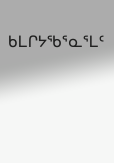ᑲᒪᒋᔭᖃᕐᓇᕐᒪᑦ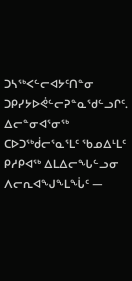ᑐᓴᖅᐸᓪᓕᐊᔭᑦᑎᓐᓂ ᑐᑭᓯᔭᐅᕚᓪᓕᕈᓐᓇᖁᓪᓗᒋᑦ. ᐃᓕᓐᓂᐊᕐᓂᖅ ᑕᐅᑐᖅᑰᓕᕐᓇᕐᒪᑦ ᖃᓄᐃᒻᒪᑦ ᑭᓱᑭᐊᖅ ᐃᒪᐃᓕᖓᓪᓗᓂ ᐱᓕᕆᐊᖑᖕᒪᖔᑦ —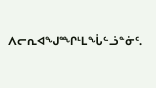ᐱᓕᕆᐊᖑᙱᒻᒪᖔᓪᓘᓐᓃᑦ.